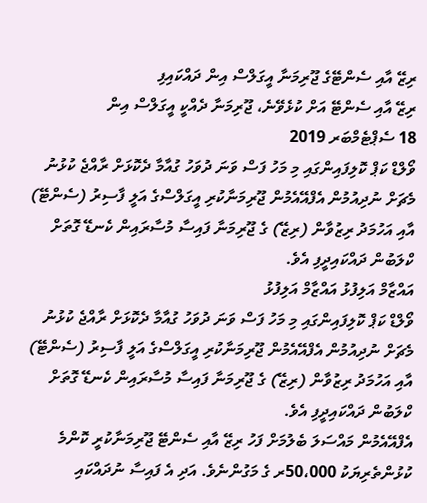ރިޒޭ އާއި ސެންޓޭގެ ޖޫރިމަނާ އީގަލްސް އިން ދައްކައިފި
ރިޒޭ އާއި ސެންޓޭ އަށް ކުޅެވޭނެ، ޖޫރިމަނާ ދެއްކީ އީގަލްސް އިން
18 ސެޕްޓެމްބަރ 2019
ވޯލްޑް ކަޕް ކޮލިފައިންގައި މި މަހު ފަސް ވަނަ ދުވަހު ގުއާމާ ދެކޮޅަށް ރާއްޖެ ކުޅުނު މެޗަށް ނުދިއުމުން އެފްއޭއެމުން ޖޫރިމަނާކުރި އީގަލްސްގެ އަލީ ފާސިރު (ސެންޓޭ) އާއި އަހުމަދު ރިޒުވާން (ރިޒޭ) ގެ ޖޫރިމަނާ ފައިސާ މުސާރައިން ކެނޑޭ ގޮތަށް ކްލަބުން ދައްކައިދީފި އެވެ.
އައްޒާމް އަލިފުޅު އައްޒާމް އަލިފުޅު
ވޯލްޑް ކަޕް ކޮލިފައިންގައި މި މަހު ފަސް ވަނަ ދުވަހު ގުއާމާ ދެކޮޅަށް ރާއްޖެ ކުޅުނު މެޗަށް ނުދިއުމުން އެފްއޭއެމުން ޖޫރިމަނާކުރި އީގަލްސްގެ އަލީ ފާސިރު (ސެންޓޭ) އާއި އަހުމަދު ރިޒުވާން (ރިޒޭ) ގެ ޖޫރިމަނާ ފައިސާ މުސާރައިން ކެނޑޭ ގޮތަށް ކްލަބުން ދައްކައިދީފި އެވެ.
އެފްއޭއެމުން މައްސަލަ ބެލުމަށް ފަހު ރިޒޭ އާއި ސެންޓޭ ޖޫރިމަނާކުރީ ކޮންމެ ކުޅުންތެރިޔަކު 50،000ރ ގެ މަގުންނެވެ. އަދި އެ ފައިސާ ނުދައްކައި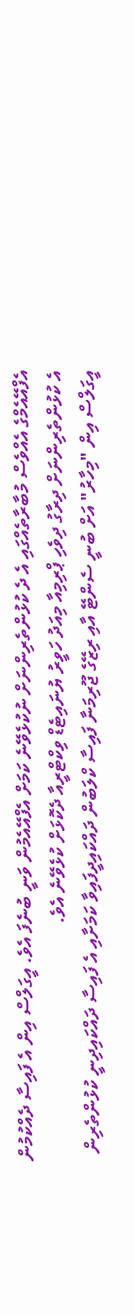އެފްއޭއެމްގެ އެއްވެސް މުބާރާތެއްގައި އެ ދެ ކުޅުންތެރިންނަށް ނުކުޅެވޭނެ ކަމަށް އެފްއޭއެމުން ވަނީ ބުނެފަ އެވެ. އީގަލްސް އިން އެ ފައިސާ ދެއްކުމުން އެ ކުޅުންތެރިންނަށް ދިރާގު ދިވެހި ޕްރިމިއާ މިއަދު ހަވީރު ޔުނައިޓެޑް ވިކްޓްރީއާ ދެކޮޅަށް ކުޅެވޭނެ އެވެ.
އީގަލްސް އިން "މިހާރު" އަށް ބުނީ ސެންޓޭ އާއި ރިޒޭގެ ޖޫރިމަނާ ފައިސާ ކްލަބުން ދައްކައިދީފައިވާ ކަމަށާއި އެ ފައިސާ ދައްކައިދިނީ ކުޅުންތެރިން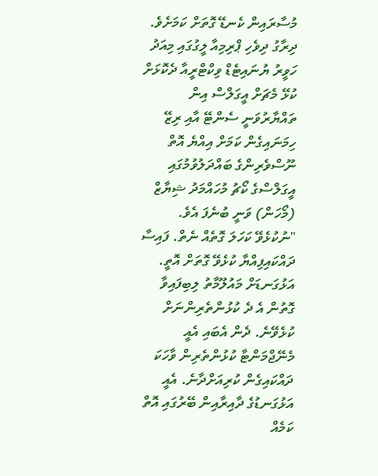މުސާރައިން ކެނޑޭ ގޮތަށް ކަމަށެވެ.
ދިރާގު ދިވެހި ޕްރިމިއާ ލީގުގައި މިއަދު ހަވީރު ޔުނައިޓެޑް ވިކްޓްރީއާ ދެކޮޅަށް ކުޅޭ މެޗަށް އީގަލްސް އިން ތައްޔާރުވަނީ ސެންޓޭ އާއި ރިޒޭ ހިމަނައިގެން ކަމަށް އިއްޔެ އޮތް ނޫސްވެރިންގެ ބައްދަލުވުމުގައި އީގަލްސްގެ ކޯޗު މުހައްމަދު ޝިޔާޒް (މޯހަން) ވަނީ ބުނެފަ އެވެ.
"ނުކުޅެވޭ ކަހަލަ ގޮތެއް ނެތް. ފައިސާ ދައްކައިފިއްޔާ ކުޅެވޭ ގޮތަށް އޮތީ. އަޅުގަނޑަށް މައުލޫމާތު ލިބިފައިވާ ގޮތުން އެ ދެ ކުޅުންތެރިންނަށް ކުޅެވޭނެ. ދެން އެބައި އެއީ މެނޭޖްމަންޓާ ކުޅުންތެރިން ވާހަކަ ދައްކައިގެން ކުރިއަށްދާނެ. އެއީ އަޅުގަނޑުގެ ދާއިރާއިން ބޭރުގައި އޮތް ކަމެއް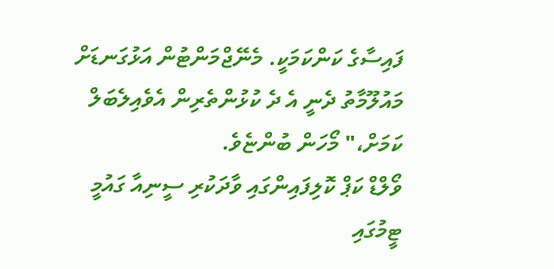ފައިސާގެ ކަންކަމަކީ. މެނޭޖްމަންޓުން އަޅުގަނޑަށް މައުލޫމާތު ދެނީ އެ ދެ ކުޅުންތެރިން އެވެއިލެބަލް ކަމަށް،" މޯހަން ބުންޏެވެ.
ވޯލްޑް ކަޕް ކޮލިފައިންގައި ވާދަކުރި ސީނިއާ ގައުމީ ޓީމުގައި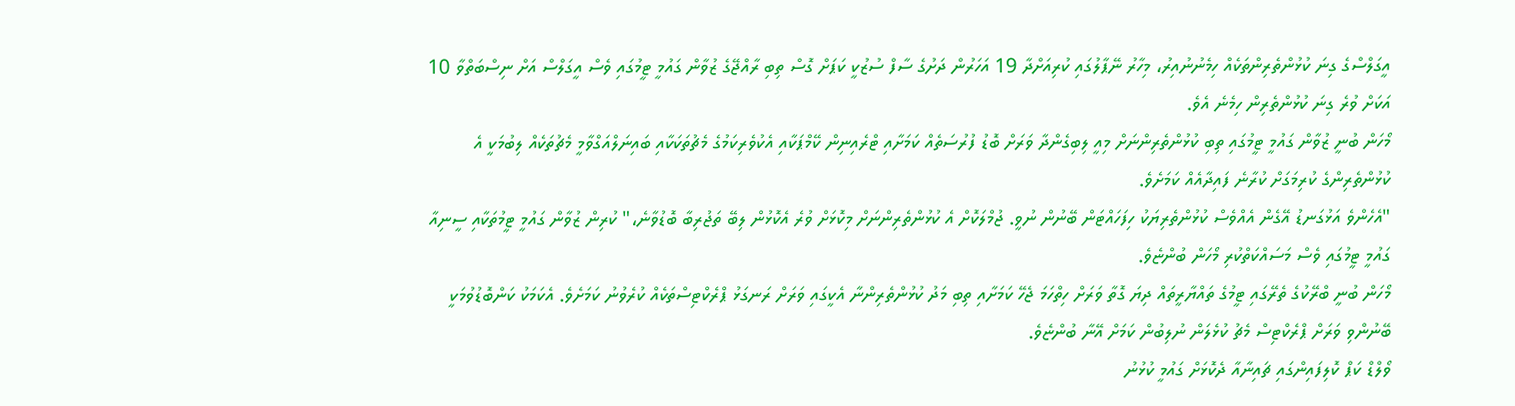އީގަލްސްގެ ގިނަ ކުޅުންތެރިންތަކެއް ހިމެނުނުއިރު، މިހާރު ނޭޕާލުގައި ކުރިއަށްދާ 19 އަހަރުން ދަށުގެ ސާފް ސުޒުކީ ކަޕަށް ގޮސް ތިބި ރާއްޖޭގެ ޒުވާން ގައުމީ ޓީމުގައި ވެސް އީގަލްސް އަށް ނިސްބަތްވާ 10 އަކަށް ވުރެ ގިނަ ކުޅުންތެރިން ހިމެނެ އެވެ.
މޯހަން ބުނީ ޒުވާން ގައުމީ ޓީމުގައި ތިބި ކުޅުންތެރިންނަށް މިއީ ލިބިގެންދާ ވަރަށް ބޮޑު ފުރުސަތެއް ކަމަށާއި ޓްރެއިނިން ކޭމްޕަކާއި އެކުވެރިކަމުގެ މެޗުތަކަކާއި ބައިނަލްއަގްވާމީ މެޗުތަކެއް ލިބުމަކީ އެ ކުޅުންތެރިންގެ ކުރިމަގަށް ކުރާނެ ފައިދާއެއް ކަމަށެވެ.
"އެހެންވެ އަޅުގަނޑު އޭގެން އެއްވެސް ކުޅުންތެރިޔަކު ހިފަހައްޓަން ބޭނުން ނުވީ. ޖުމްލަކޮށް އެ ކުޅުންތެރިންނަށް މިކޮޅަށް ވުރެ އެކޮޅުން ލިބޭ ތަޖުރިބާ ބޮޑުވާނެ،" ކުރިން ޒުވާން ގައުމީ ޓީމުތަކާއި ސީނިއާ ގައުމީ ޓީމުގައި ވެސް މަސައްކަތްކުރި މޯހަން ބުންޏެވެ.
މޯހަން ބުނީ ބްރޭކުގެ ތެރޭގައި ޓީމުގެ ތައްޔާރީތައް ދިޔަ ގޮތާ ވަރަށް ހިތްހަމަ ޖެހޭ ކަމަށާއި ތިބި މަދު ކުޅުންތެރިންނާ އެކީގައި ވަރަށް ރަނގަޅު ޕްރެކްޓިސްތަކެއް ކުރެވުނު ކަމަށެވެ. އެކަމަކު ކަންބޮޑުވުމަކީ ބޭނުންވި ވަރަށް ޕްރެކްޓިސް މެޗު ކުޅެލަން ނުލިބުން ކަމަށް އޭނާ ބުންޏެވެ.
ވޯލްޑް ކަޕް ކޮލިފައިންގައި ޗައިނާއާ ދެކޮޅަށް ގައުމީ ކުޅުނު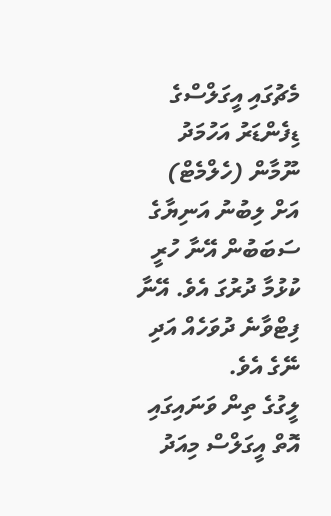މެޗުގައި އީގަލްސްގެ ޑިފެންޑަރު އަހުމަދު ނޫމާން (ހެލްމެޓް) އަށް ލިބުނު އަނިޔާގެ ސަބަބުން އޭނާ ހުރީ ކުޅުމާ ދުރުގަ އެވެ. އޭނާ ފިޓްވާނެ ދުވަހެއް އަދި ނޭގެ އެވެ.
ލީގުގެ ތިން ވަނައިގައި އޮތް އީގަލްސް މިއަދު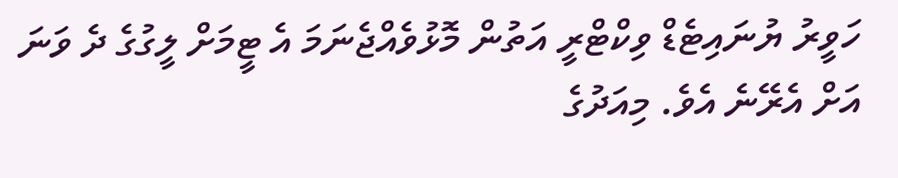ހަވީރު ޔުނައިޓެޑް ވިކްޓްރީ އަތުން މޮޅުވެއްޖެނަމަ އެ ޓީމަށް ލީގުގެ ދެ ވަނަ އަށް އެރޭނެ އެވެ. މިއަދުގެ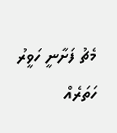މެޗު ފަށާނީ ހަވީރު ހަތަރެއް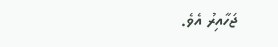ޖަހާއިރު އެވެ.